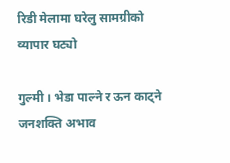रिडी मेलामा घरेलु सामग्रीको व्यापार घट्यो

गुल्मी । भेडा पाल्ने र ऊन काट्ने जनशक्ति अभाव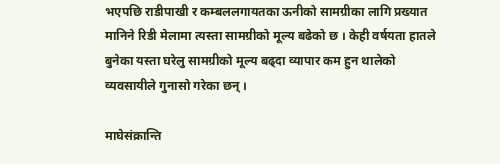भएपछि राडीपाखी र कम्बललगायतका ऊनीको सामग्रीका लागि प्रख्यात मानिने रिडी मेलामा त्यस्ता सामग्रीको मूल्य बढेको छ । केही वर्षयता हातले बुनेका यस्ता घरेलु सामग्रीको मूल्य बढ्दा व्यापार कम हुन थालेको व्यवसायीले गुनासो गरेका छन् ।

माघेसंक्रान्ति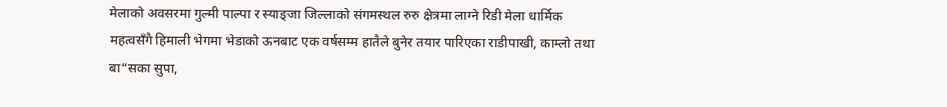मेलाको अवसरमा गुल्मी पाल्पा र स्याङ्जा जिल्लाको संगमस्थल रुरु क्षेत्रमा लाग्ने रिडी मेला धार्मिक महत्वसँगै हिमाली भेगमा भेडाको ऊनबाट एक वर्षसम्म हातैले बुनेर तयार पारिएका राडीपाखी, काम्लो तथा बा“सका सुपा,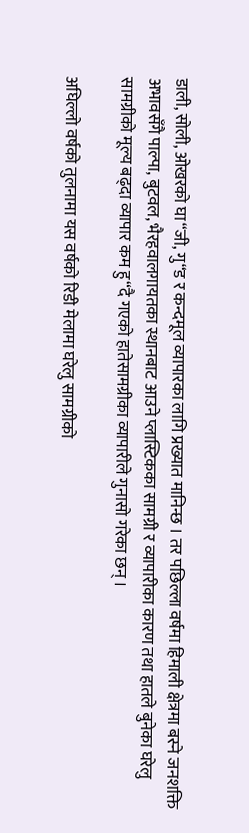डाली, सोली, ओखरको घा“जी, गु“ड र कन्दमूल व्यापारका लागि प्रख्यात मानिन्छ । तर पछिल्ला वर्षमा हिमाली क्षेत्रमा बस्ने जनशक्ति अभावसँगै पाल्पा, बुटवल, भैरहवालगायतका स्थानबाट आउने प्लास्टिकका सामग्री र व्यापारीका कारण तथा हातले बुनेका घरेलु सामग्रीको मूल्य बढ्दा व्यापार कम हु“दै गएको हातेसामग्रीका व्यापारीले गुनासो गरेका छन् ।

अघिल्लो वर्षको तुलनामा यस वर्षको रिडी मेलामा घरेलु सामग्रीको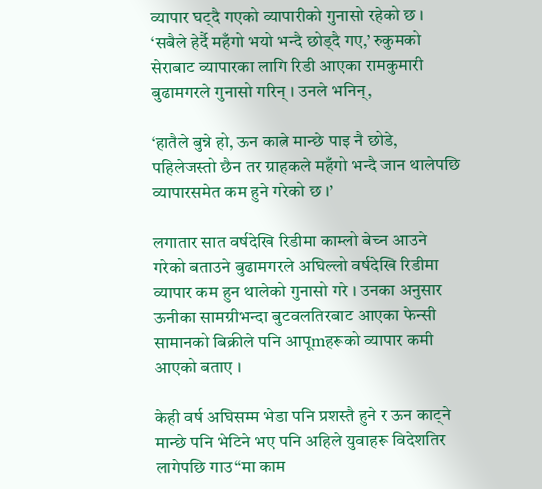व्यापार घट्दै गएको व्यापारीको गुनासो रहेको छ । ‘सबैले हेर्दै महँगो भयो भन्दै छोड्दै गए,’ रुकुमको सेराबाट व्यापारका लागि रिडी आएका रामकुमारी बुढामगरले गुनासो गरिन् । उनले भनिन्,

‘हातैले बुन्ने हो, ऊन कात्ने मान्छे पाइ नै छोडे, पहिलेजस्तो छैन तर ग्राहकले महँगो भन्दै जान थालेपछि व्यापारसमेत कम हुने गरेको छ ।’

लगातार सात वर्षदेखि रिडीमा काम्लो बेच्न आउने गरेको बताउने बुढामगरले अघिल्लो वर्षदेखि रिडीमा व्यापार कम हुन थालेको गुनासो गरे । उनका अनुसार ऊनीका सामग्रीभन्दा बुटवलतिरबाट आएका फेन्सी सामानको बिक्रीले पनि आपूmहरूको व्यापार कमी आएको बताए ।

केही वर्ष अघिसम्म भेडा पनि प्रशस्तै हुने र ऊन काट्ने मान्छे पनि भेटिने भए पनि अहिले युवाहरू विदेशतिर लागेपछि गाउ“मा काम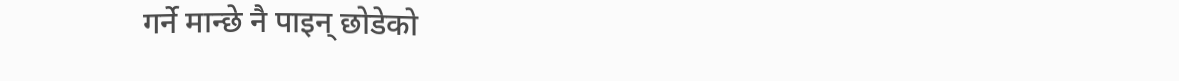गर्ने मान्छे नै पाइन् छोडेको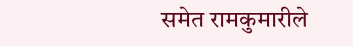समेत रामकुमारीले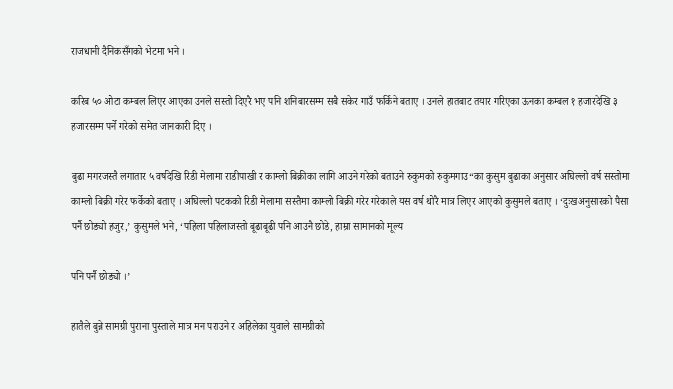राजधानी दैनिकसँगको भेटमा भने ।

करिब ५० ओटा कम्बल लिएर आएका उनले सस्तो दिएरै भए पनि शनिबारसम्म सबै सकेर गाउँ फर्किने बताए । उनले हातबाट तयार गरिएका ऊनका कम्बल १ हजारदेखि ३ हजारसम्म पर्ने गरेको समेत जानकारी दिए ।

बुढा मगरजस्तै लगातार ५ वर्षदेखि रिडी मेलामा राडीपाखी र काम्लो बिक्रीका लागि आउने गरेको बताउने रुकुमको रुकुमगाउ“का कुसुम बुढाका अनुसार अघिल्लो वर्ष सस्तोमा काम्लो बिक्री गरेर फर्केको बताए । अघिल्लो पटकको रिडी मेलामा सस्तैमा काम्लो बिक्री गरेर गरेकाले यस वर्ष थोरै मात्र लिएर आएको कुसुमले बताए । ‘दुःखअनुसारको पैसा पर्नै छोड्यो हजुर,’ कुसुमले भने, ‘पहिला पहिलाजस्तो बूढाबूढी पनि आउनै छोडे, हाम्रा सामानको मूल्य

पनि पर्नै छोड्यो ।’

हातैले बुन्ने सामग्री पुराना पुस्ताले मात्र मन पराउने र अहिलेका युवाले सामग्रीको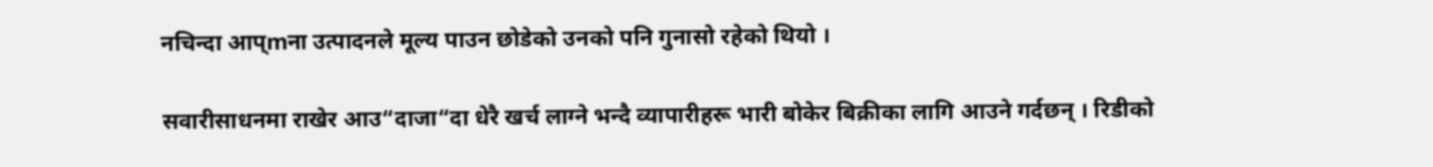नचिन्दा आप्mना उत्पादनले मूल्य पाउन छोडेको उनको पनि गुनासो रहेको थियो ।

सवारीसाधनमा राखेर आउ“दाजा“दा धेरै खर्च लाग्ने भन्दै व्यापारीहरू भारी बोकेर बिक्रीका लागि आउने गर्दछन् । रिडीको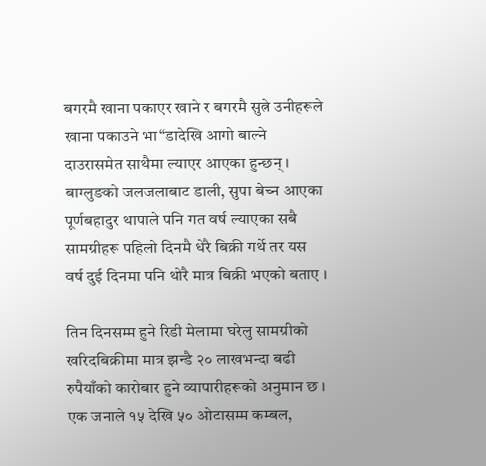बगरमै खाना पकाएर खाने र बगरमै सुत्ने उनीहरूले खाना पकाउने भा“डादेखि आगो बाल्ने दाउरासमेत साथैमा ल्याएर आएका हुन्छन् । बाग्लुङको जलजलाबाट डाली, सुपा बेच्न आएका पूर्णबहादुर थापाले पनि गत वर्ष ल्याएका सबै सामग्रीहरू पहिलो दिनमै धेरै बिक्री गर्थे तर यस वर्ष दुई दिनमा पनि थोरै मात्र बिक्री भएको बताए ।

तिन दिनसम्म हुने रिडी मेलामा घरेलु सामग्रीको खरिदबिक्रीमा मात्र झन्डै २० लाखभन्दा बढी रुपैयाँको कारोबार हुने व्यापारीहरूको अनुमान छ । एक जनाले १५ देखि ५० ओटासम्म कम्बल,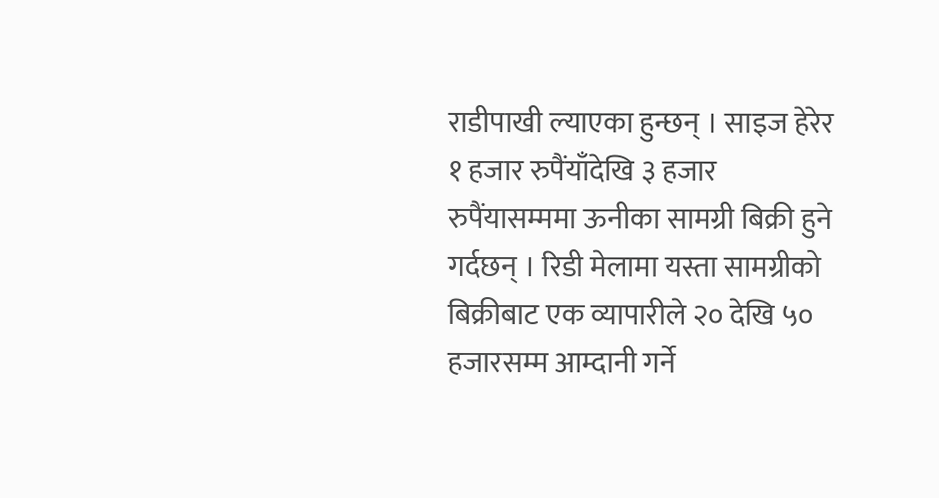राडीपाखी ल्याएका हुन्छन् । साइज हेरेर १ हजार रुपैंयाँदेखि ३ हजार रुपैंयासम्ममा ऊनीका सामग्री बिक्री हुने गर्दछन् । रिडी मेलामा यस्ता सामग्रीको बिक्रीबाट एक व्यापारीले २० देखि ५० हजारसम्म आम्दानी गर्ने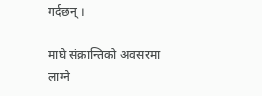गर्दछन् ।

माघे संक्रान्तिको अवसरमा लाग्ने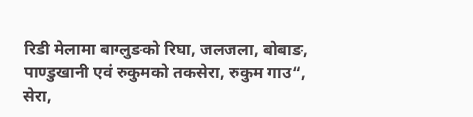रिडी मेलामा बाग्लुङको रिघा, जलजला, बोबाङ, पाण्डुखानी एवं रुकुमको तकसेरा, रुकुम गाउ“, सेरा,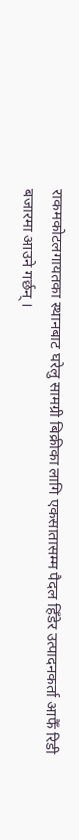राकमकोटलगायतका स्थानबाट घरेलु सामग्री बिक्रीका लागि एकसातासम्म पैदल हिँडेर उत्पादनकर्ता आफैँ रिडी बजारमा आउने गर्छन् ।